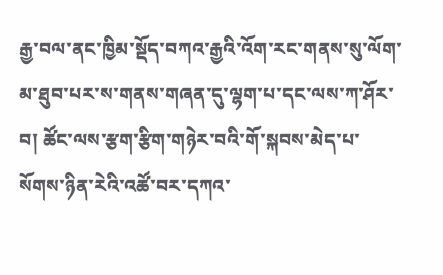རྒྱ་བལ་ནང་ཁྱིམ་སྡོད་བཀའ་རྒྱའི་འོག་རང་གནས་སུ་ལོག་མ་ཐུབ་པར་ས་གནས་གཞན་དུ་ལྷག་པ་དང་ལས་ཀ་ཤོར་བ། ཚོང་ལས་རྩག་རྩིག་གཉེར་བའི་གོ་སྐབས་མེད་པ་སོགས་ཉིན་རེའི་འཚོ་བར་དཀའ་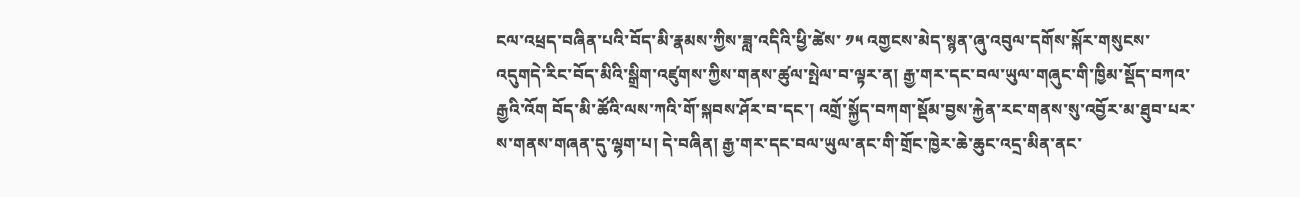ངལ་འཕྲད་བཞིན་པའི་བོད་མི་རྣམས་ཀྱིས་ཟླ་འདིའི་ཕྱི་ཚེས་ ༡༥ འགྱངས་མེད་སྙན་ཞུ་འབུལ་དགོས་སྐོར་གསུངས་འདུགདེ་རིང་བོད་མིའི་སྒྲིག་འཛུགས་ཀྱིས་གནས་ཚུལ་སྤེལ་བ་ལྟར་ན། རྒྱ་གར་དང་བལ་ཡུལ་གཞུང་གི་ཁྱིམ་སྡོད་བཀའ་རྒྱའི་འོག བོད་མི་ཚོའི་ལས་ཀའི་གོ་སྐབས་ཤོར་བ་དང་། འགྲོ་སྐྱོད་བཀག་སྡོམ་བྱས་རྐྱེན་རང་གནས་སུ་འབྱོར་མ་ཐུབ་པར་ས་གནས་གཞན་དུ་ལྷག་པ། དེ་བཞིན། རྒྱ་གར་དང་བལ་ཡུལ་ནང་གི་གྲོང་ཁྱེར་ཆེ་ཆུང་འདྲ་མིན་ནང་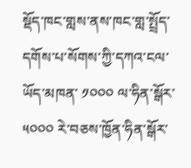སྡོད་ཁང་གླས་ནས་ཁང་གླ་སྤྲོད་དགོས་པ་སོགས་ཀྱི་དཀའ་ངལ་ཡོད་མཁན་ ༡༠༠༠ ལ་ཧིན་སྒོར་ ༥༠༠༠ རེ་བཅས་ཁྱོན་ཧིན་སྒོར་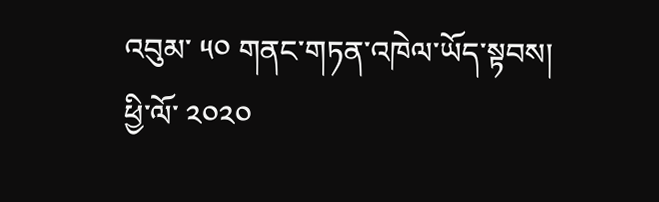འབུམ་ ༥༠ གནང་གཏན་འཁེལ་ཡོད་སྟབས། ཕྱི་ལོ་ ༢༠༢༠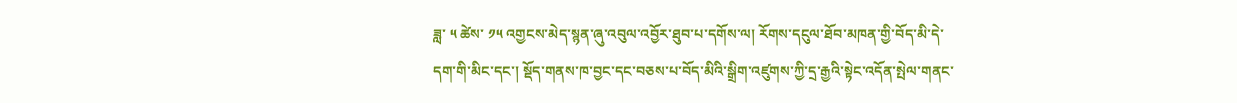ཟླ་ ༥ ཚེས་ ༡༥ འགྱངས་མེད་སྙན་ཞུ་འབུལ་འབྱོར་ཐུབ་པ་དགོས་ལ། རོགས་དངུལ་ཐོབ་མཁན་གྱི་བོད་མི་དེ་དག་གི་མིང་དང་། སྡོད་གནས་ཁ་བྱང་དང་བཅས་པ་བོད་མིའི་སྒྲིག་འཛུགས་ཀྱི་དྲ་རྒྱའི་སྟེང་འདོན་སྤེལ་གནང་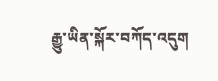རྒྱུ་ཡིན་སྐོར་བཀོད་འདུག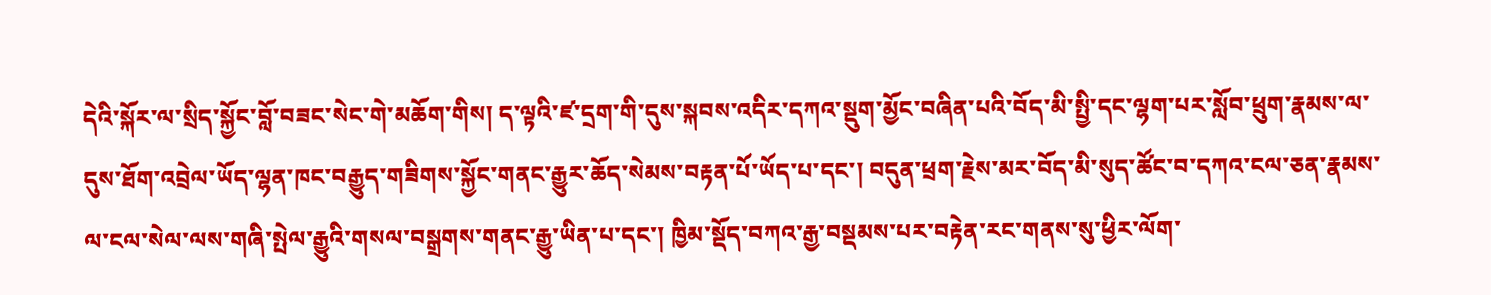དེའི་སྐོར་ལ་སྲིད་སྐྱོང་བློ་བཟང་སེང་གེ་མཆོག་གིས། ད་ལྟའི་ཛ་དྲག་གི་དུས་སྐབས་འདིར་དཀའ་སྡུག་མྱོང་བཞིན་པའི་བོད་མི་སྤྱི་དང་ལྷག་པར་སློབ་ཕྲུག་རྣམས་ལ་དུས་ཐོག་འབྲེལ་ཡོད་ལྷན་ཁང་བརྒྱུད་གཟིགས་སྐྱོང་གནང་རྒྱུར་ཆོད་སེམས་བརྟན་པོ་ཡོད་པ་དང་། བདུན་ཕྲག་རྗེས་མར་བོད་མི་སུད་ཚོང་བ་དཀའ་ངལ་ཅན་རྣམས་ལ་ངལ་སེལ་ལས་གཞི་སྤེལ་རྒྱུའི་གསལ་བསྒྲགས་གནང་རྒྱུ་ཡིན་པ་དང་། ཁྱིམ་སྡོད་བཀའ་རྒྱ་བསྡམས་པར་བརྟེན་རང་གནས་སུ་ཕྱིར་ལོག་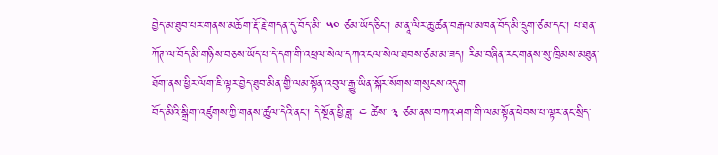བྱེད་མ་ཐུབ་པར་གནས་མཆོག་རྡོ་རྗེ་གདན་དུ་བོད་མི་ ༥༠ ཙམ་ཡོད་ཅིང་། མ་ནཱ་ལིར་ཆུ་ཚན་བརྒལ་མཁན་བོད་མི་དྲུག་ཙམ་དང་། པ་ཐན་ཀོཊ་ལ་བོད་མི་གཉིས་བཅས་ཡོད་པ་དེ་དག་གི་འཕྲལ་སེལ་དཀའ་ངལ་སེལ་ཐབས་ཙམ་མ་ཟད། རིམ་བཞིན་རང་གནས་སུ་ཁྲིམས་མཐུན་ཐོག་ནས་ཕྱིར་ལོག་ཇི་ལྟར་བྱེད་ཐུབ་མིན་གྱི་ལམ་སྟོན་འབུལ་རྒྱུ་ཡིན་སྐོར་སོགས་གསུངས་འདུག
བོད་མིའི་སྒྲིག་འཛུགས་ཀྱི་གནས་ཚུལ་དེའི་ནང་། དེ་སྔོན་ཕྱི་ཟླ་ ༤ ཚེས་ ༣ ཙམ་ནས་བཀའ་ཤག་གི་ལམ་སྟོན་ཕེབས་པ་ལྟར་ནང་སྲིད་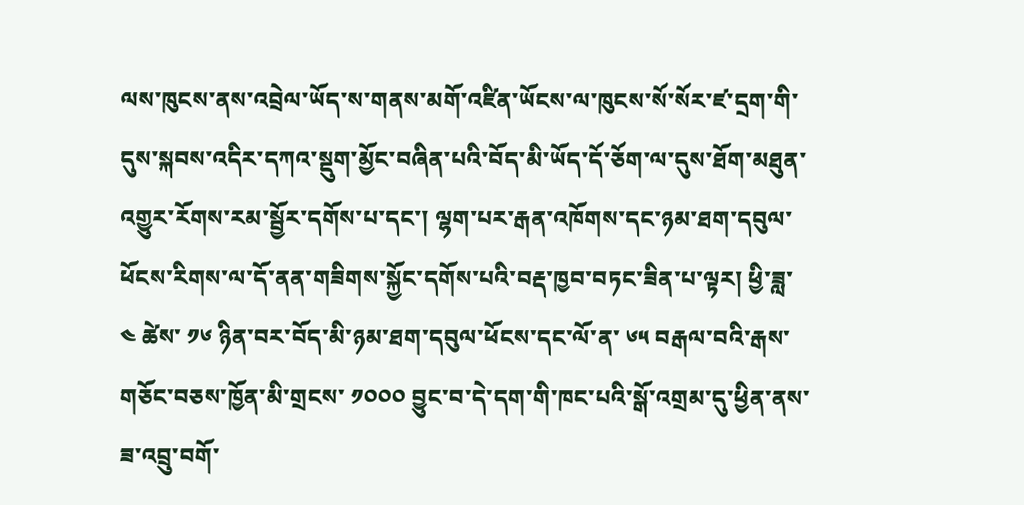ལས་ཁུངས་ནས་འབྲེལ་ཡོད་ས་གནས་མགོ་འཛིན་ཡོངས་ལ་ཁུངས་སོ་སོར་ཛ་དྲག་གི་དུས་སྐབས་འདིར་དཀའ་སྡུག་མྱོང་བཞིན་པའི་བོད་མི་ཡོད་དོ་ཅོག་ལ་དུས་ཐོག་མཐུན་འགྱུར་རོགས་རམ་སྦྱོར་དགོས་པ་དང་། ལྷག་པར་རྒན་འཁོགས་དང་ཉམ་ཐག་དབུལ་ཕོངས་རིགས་ལ་དོ་ནན་གཟིགས་སྐྱོང་དགོས་པའི་བརྡ་ཁྱབ་བཏང་ཟིན་པ་ལྟར། ཕྱི་ཟླ་ ༤ ཚེས་ ༡༦ ཉིན་བར་བོད་མི་ཉམ་ཐག་དབུལ་ཕོངས་དང་ལོ་ན་ ༦༥ བརྒལ་བའི་རྒས་གཅོང་བཅས་ཁྱོན་མི་གྲངས་ ༡༠༠༠ བྱུང་བ་དེ་དག་གི་ཁང་པའི་སྒོ་འགྲམ་དུ་ཕྱིན་ནས་ཟ་འབྲུ་བགོ་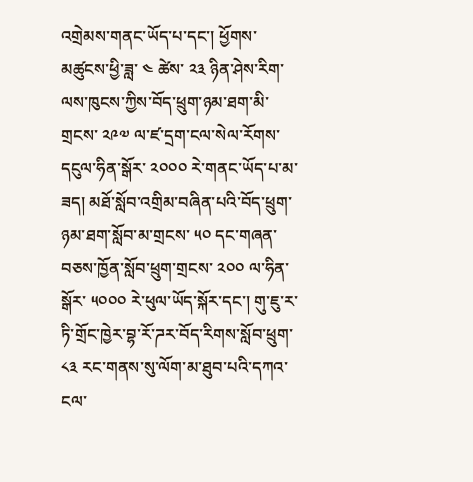འགྲེམས་གནང་ཡོད་པ་དང་། ཕྱོགས་མཚུངས་ཕྱི་ཟླ་ ༤ ཚེས་ ༢༣ ཉིན་ཤེས་རིག་ལས་ཁུངས་ཀྱིས་བོད་ཕྲུག་ཉམ་ཐག་མི་གྲངས་ ༢༩༧ ལ་ཛ་དྲག་ངལ་སེལ་རོགས་དངུལ་ཧིན་སྒོར་ ༢༠༠༠ རེ་གནང་ཡོད་པ་མ་ཟད། མཐོ་སློབ་འགྲིམ་བཞིན་པའི་བོད་ཕྲུག་ཉམ་ཐག་སློབ་མ་གྲངས་ ༥༠ དང་གཞན་བཅས་ཁྱོན་སློབ་ཕྲུག་གྲངས་ ༢༠༠ ལ་ཧིན་སྒོར་ ༥༠༠༠ རེ་ཕུལ་ཡོད་སྐོར་དང་། གུ་ཇུ་ར་ཏི་གྲོང་ཁྱེར་བྷ་རོ་ཌར་བོད་རིགས་སློབ་ཕྲུག་ ༨༣ རང་གནས་སུ་ལོག་མ་ཐུབ་པའི་དཀའ་ངལ་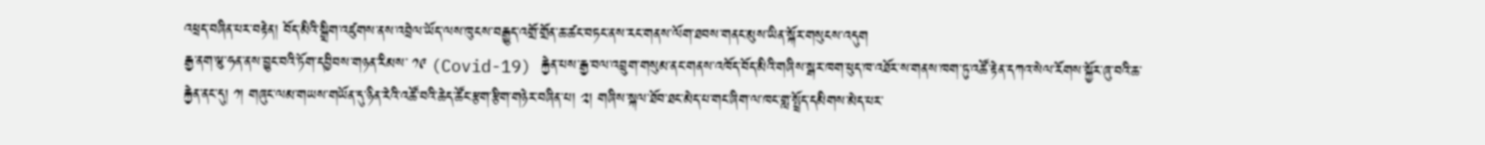འཕྲད་བཞིན་པར་བརྟེན། བོད་མིའི་སྒྲིག་འཛུགས་ནས་འབྲེལ་ཡོད་ལས་ཁུངས་བརྒྱུད་འགྲོ་གྲོན་ཆ་ཚང་བཏང་ནས་རང་གནས་ལོག་ཐབས་གནང་མུས་ཡིན་སྐོར་གསུངས་འདུག
རྒྱ་ནག་ཝུ་ཧན་ནས་བྱུང་བའི་ཏོག་དབྱིབས་གཉན་རིམས་ ༡༩ (Covid-19) རྐྱེན་པས་རྒྱ་བལ་འབྲུག་གསུམ་ནང་གནས་འཁོད་བོད་མིའི་གཞིས་སྒར་ཁག་ཕུད་ཁ་འཐོར་ས་གནས་ཁག་ཏུ་འཚོ་རྟེན་དཀའ་སེལ་རོགས་སྐྱོར་ཞུ་བའི་ཆ་རྐྱེན་ནང་དུ། ༡། གཞུང་ལམ་གཡས་གཡོན་དུ་ཉིན་རེའི་འཚོ་བའི་ཆེད་ཚོང་རྩག་རྩིག་གཉེར་བཞིན་པ། ༢། གཞིས་སྐལ་ཐོབ་ཐང་མེད་པ་གང་ཞིག་ལ་ཁང་གླ་སྤྲོད་དམིགས་མེད་པར་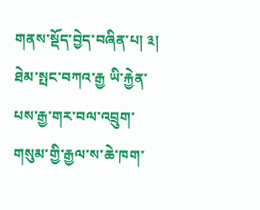གནས་སྡོད་བྱེད་བཞིན་པ། ༣། ཐེམ་སྤང་བཀའ་རྒྱ ཡི་རྐྱེན་པས་རྒྱ་གར་བལ་འབྲུག་གསུམ་གྱི་རྒྱལ་ས་ཆེ་ཁག་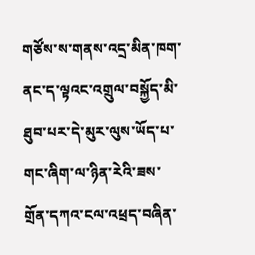གཙོས་ས་གནས་འདྲ་མིན་ཁག་ནང་ད་ལྟའང་འགྲུལ་བསྐྱོད་མི་ཐུབ་པར་དེ་མུར་ལུས་ཡོད་པ་གང་ཞིག་ལ་ཉིན་རེའི་ཟས་གྲོན་དཀའ་ངལ་འཕྲད་བཞིན་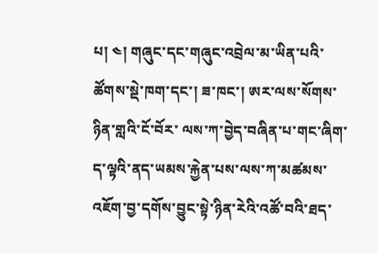པ། ༤། གཞུང་དང་གཞུང་འབྲེལ་མ་ཡིན་པའི་ཚོགས་སྡེ་ཁག་དང་། ཟ་ཁང་། ཨར་ལས་སོགས་ཉིན་གླའི་ངོ་བོར་ ལས་ཀ་བྱེད་བཞིན་པ་གང་ཞིག་ད་ལྟའི་ནད་ཡམས་རྐྱེན་པས་ལས་ཀ་མཚམས་འཇོག་བྱ་དགོས་བྱུང་སྟེ་ཉིན་རེའི་འཚོ་བའི་ཐད་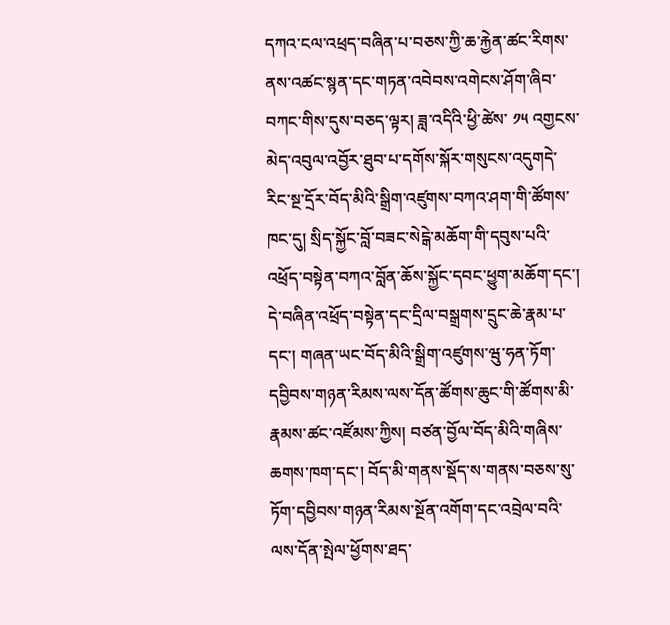དཀའ་ངལ་འཕྲད་བཞིན་པ་བཅས་ཀྱི་ཆ་རྐྱེན་ཚང་རིགས་ནས་འཚང་སྙན་དང་གཏན་འབེབས་འགེངས་ཤོག་ཞིབ་བཀང་གིས་དུས་བཅད་ལྟར། ཟླ་འདིའི་ཕྱི་ཚེས་ ༡༥ འགྱངས་མེད་འབུལ་འབྱོར་ཐུབ་པ་དགོས་སྐོར་གསུངས་འདུགདེ་རིང་སྔ་དྲོར་བོད་མིའི་སྒྲིག་འཛུགས་བཀའ་ཤག་གི་ཚོགས་ཁང་དུ། སྲིད་སྐྱོང་བློ་བཟང་སེངྒེ་མཆོག་གི་དབུས་པའི་འཕྲོད་བསྟེན་བཀའ་བློན་ཆོས་སྐྱོང་དབང་ཕྱུག་མཆོག་དང་། དེ་བཞིན་འཕྲོད་བསྟེན་དང་དྲིལ་བསྒྲགས་དྲུང་ཆེ་རྣམ་པ་དང་། གཞན་ཡང་བོད་མིའི་སྒྲིག་འཛུགས་ཝུ་ཧན་ཏོག་དབྱིབས་གཉན་རིམས་ལས་དོན་ཚོགས་ཆུང་གི་ཚོགས་མི་རྣམས་ཚང་འཛོམས་ཀྱིས། བཙན་བྱོལ་བོད་མིའི་གཞིས་ཆགས་ཁག་དང་། བོད་མི་གནས་སྡོད་ས་གནས་བཅས་སུ་ཏོག་དབྱིབས་གཉན་རིམས་སྔོན་འགོག་དང་འབྲེལ་བའི་ལས་དོན་སྤེལ་ཕྱོགས་ཐད་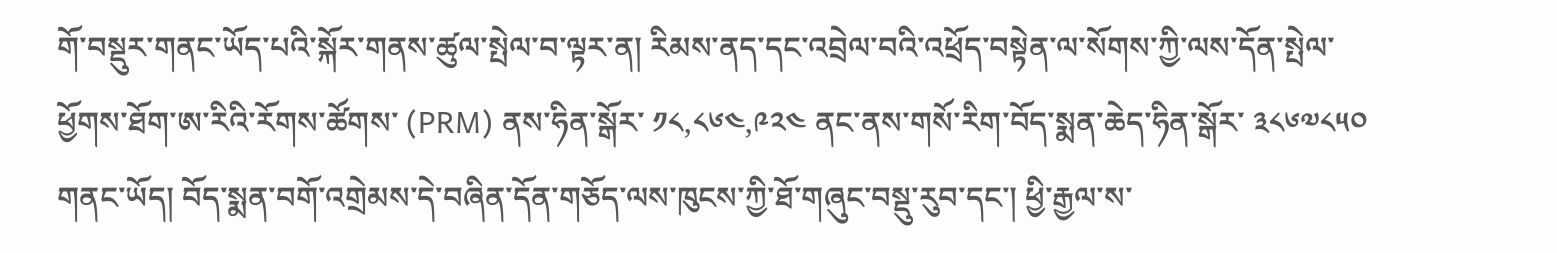གོ་བསྡུར་གནང་ཡོད་པའི་སྐོར་གནས་ཚུལ་སྤེལ་བ་ལྟར་ན། རིམས་ནད་དང་འབྲེལ་བའི་འཕྲོད་བསྟེན་ལ་སོགས་ཀྱི་ལས་དོན་སྤེལ་ཕྱོགས་ཐོག་ཨ་རིའི་རོགས་ཚོགས་ (PRM) ནས་ཧིན་སྒོར་ ༡༨,༨༦༤,༩༢༤ ནང་ནས་གསོ་རིག་བོད་སྨན་ཆེད་ཧིན་སྒོར་ ༣༨༦༧༨༥༠ གནང་ཡོད། བོད་སྨན་བགོ་འགྲེམས་དེ་བཞིན་དོན་གཅོད་ལས་ཁུངས་ཀྱི་ཐོ་གཞུང་བསྡུ་རུབ་དང་། ཕྱི་རྒྱལ་ས་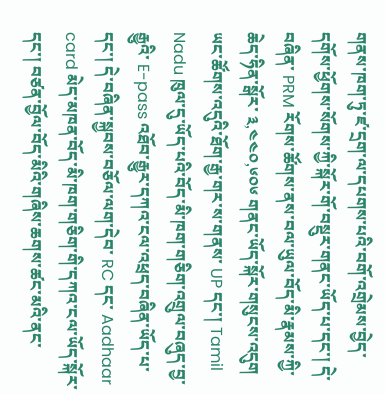གནས་ཁག་ཏུ་ཛ་དྲག་ལ་དཔགས་པའི་བགོ་འགྲེམས་བྱེད་དགོས་ཕྱོགས་སོགས་ཀྱི་སྐོར་གོ་བསྡུར་གནང་ཡོད་པ་དང་། དེ་བཞིན་ PRM རོགས་ཚོགས་ནས་བལ་ཡུལ་བོད་མི་རྣམས་ཀྱི་ཆེད་ཧིན་སྒོར་ ༣,༤༤༠,༦༠༦ གནང་ཡོད་སྐོར་གསུངས་འདུག
ཡང་ཚོགས་འདུའི་ཐོག་རྒྱ་གར་ས་གནས་ UP དང་། Tamil Nadu ཁུལ་དུ་ཡོད་པའི་བོད་མི་ཁག་གཅིག་འགྲུལ་བཞུད་བྱ་རྒྱུའི་ E-pass འཐོབ་རྒྱུར་དཀའ་ངལ་འཕྲད་བཞིན་ཡོད་པ་དང་། དེ་བཞིན་སྐྱབས་བཅོལ་ལག་དེབ་ RC དང་ Aadhaar card མེད་མཁན་བོད་མི་ཁག་གཅིག་གི་དཀའ་ངལ་ཡོད་སྐོར་དང་། བཙན་བྱོལ་བོད་མིའི་གཞིས་ཆགས་ཚང་མའི་ནང་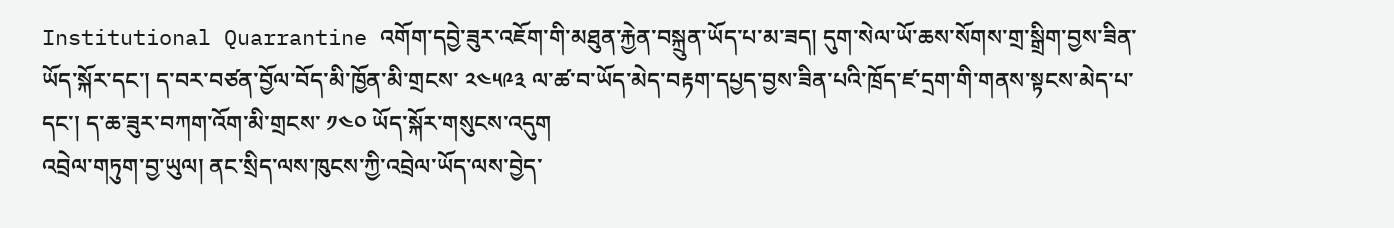Institutional Quarrantine འགོག་དབྱེ་ཟུར་འཇོག་གི་མཐུན་རྐྱེན་བསྐྲུན་ཡོད་པ་མ་ཟད། དུག་སེལ་ཡོ་ཆས་སོགས་གྲ་སྒྲིག་བྱས་ཟིན་ཡོད་སྐོར་དང་། ད་བར་བཙན་བྱོལ་བོད་མི་ཁྱོན་མི་གྲངས་ ༢༤༥༩༣ ལ་ཚ་བ་ཡོད་མེད་བརྟག་དཔྱད་བྱས་ཟིན་པའི་ཁྲོད་ཛ་དྲག་གི་གནས་སྟངས་མེད་པ་དང་། ད་ཆ་ཟུར་བཀག་འོག་མི་གྲངས་ ༡༤༠ ཡོད་སྐོར་གསུངས་འདུག
འབྲེལ་གཏུག་བྱ་ཡུལ། ནང་སྲིད་ལས་ཁུངས་ཀྱི་འབྲེལ་ཡོད་ལས་བྱེད་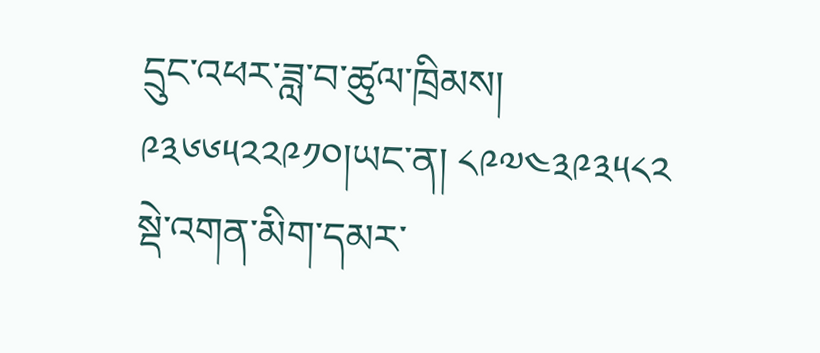དྲུང་འཕར་ཟླ་བ་ཚུལ་ཁྲིམས། ༩༣༦༦༥༢༢༩༡༠།ཡང་ན། ༨༩༧༤༣༩༣༥༨༢
སྡེ་འགན་མིག་དམར་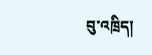བུ་འཁྲིད།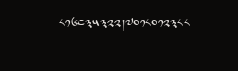༨༡༦༤༣༥༣༢༢།༧༠༡༨༠༡༢༣༨༨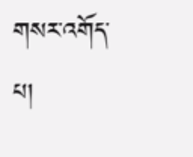གསར་འགོད་པ།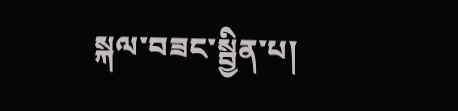སྐལ་བཟང་སྦྱིན་པ།